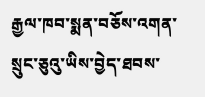རྒྱལ་ཁབ་སྨན་བཅོས་འགན་སྲུང་ཅུའུ་ཡིས་བྱེད་ཐབས་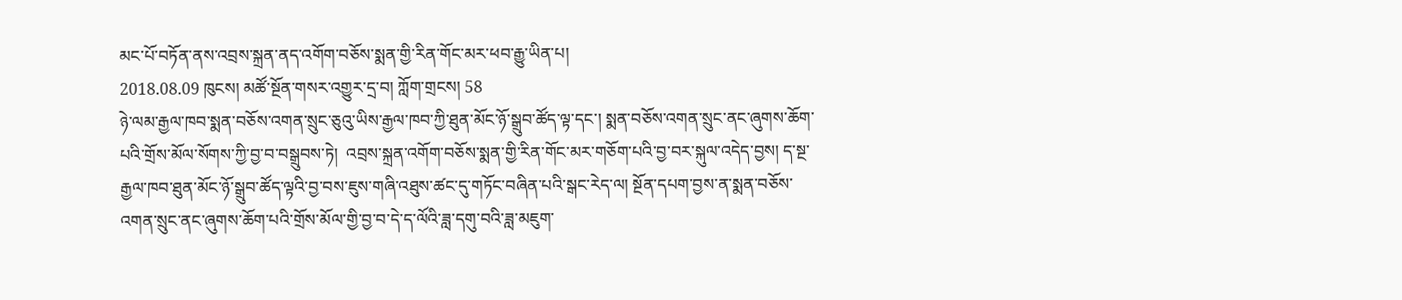མང་པོ་བཏོན་ནས་འབྲས་སྐྲན་ནད་འགོག་བཅོས་སྨན་གྱི་རིན་གོང་མར་ཕབ་རྒྱུ་ཡིན་པ།
2018.08.09 ཁུངས། མཚོ་སྔོན་གསར་འགྱུར་དྲ་བ། ཀློག་གྲངས། 58
ཉེ་ལམ་རྒྱལ་ཁབ་སྨན་བཅོས་འགན་སྲུང་ཅུའུ་ཡིས་རྒྱལ་ཁབ་ཀྱི་ཐུན་མོང་ཉོ་སྒྲུབ་ཚོད་ལྟ་དང་། སྨན་བཅོས་འགན་སྲུང་ནང་ཞུགས་ཆོག་པའི་གྲོས་མོལ་སོགས་ཀྱི་བྱ་བ་བསྒྲུབས་ཏེ།  འབྲས་སྐྲན་འགོག་བཅོས་སྨན་གྱི་རིན་གོང་མར་གཅོག་པའི་བྱ་བར་སྐུལ་འདེད་བྱས། ད་སྔ་རྒྱལ་ཁབ་ཐུན་མོང་ཉོ་སྒྲུབ་ཚོད་ལྟའི་བྱ་བས་ཇུས་གཞི་འཐུས་ཚང་དུ་གཏོང་བཞིན་པའི་སྒང་རེད་ལ། སྔོན་དཔག་བྱས་ན་སྨན་བཅོས་འགན་སྲུང་ནང་ཞུགས་ཆོག་པའི་གྲོས་མོལ་གྱི་བྱ་བ་དེ་ད་ལོའི་ཟླ་དགུ་བའི་ཟླ་མཇུག་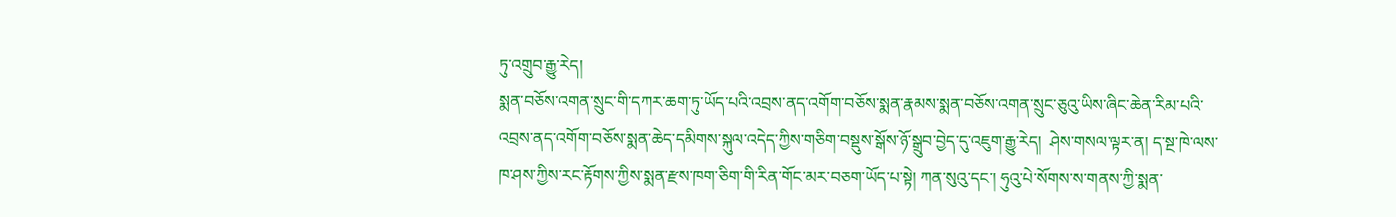ཏུ་འགྲུབ་རྒྱུ་རེད།
སྨན་བཅོས་འགན་སྲུང་གི་དཀར་ཆག་ཏུ་ཡོད་པའི་འབྲས་ནད་འགོག་བཅོས་སྨན་རྣམས་སྨན་བཅོས་འགན་སྲུང་ཅུའུ་ཡིས་ཞིང་ཆེན་རིམ་པའི་འབྲས་ནད་འགོག་བཅོས་སྨན་ཆེད་དམིགས་སྐུལ་འདེད་ཀྱིས་གཅིག་བསྡུས་སྒོས་ཉོ་སྒྲུབ་བྱེད་དུ་འཇུག་རྒྱུ་རེད།  ཤེས་གསལ་ལྟར་ན། ད་སྔ་ཁེ་ལས་ཁ་ཤས་ཀྱིས་རང་རྟོགས་ཀྱིས་སྨན་རྫས་ཁག་ཅིག་གི་རིན་གོང་མར་བཅག་ཡོད་པ་སྟེ། ཀན་སུའུ་དང་། ཧུའུ་པེ་སོགས་ས་གནས་ཀྱི་སྨན་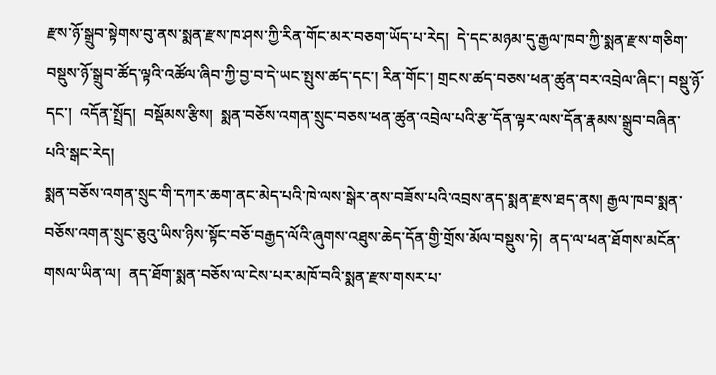རྫས་ཉོ་སྒྲུབ་སྟེགས་བུ་ནས་སྨན་རྫས་ཁ་ཤས་ཀྱི་རིན་གོང་མར་བཅག་ཡོད་པ་རེད།  དེ་དང་མཉམ་དུ་རྒྱལ་ཁབ་ཀྱི་སྨན་རྫས་གཅིག་བསྡུས་ཉོ་སྒྲུབ་ཚོད་ལྟའི་འཚོལ་ཞིབ་ཀྱི་བྱ་བ་དེ་ཡང་སྤུས་ཚད་དང་། རིན་གོང་། གྲངས་ཚད་བཅས་ཕན་ཚུན་བར་འབྲེལ་ཞིང་། བསྡུ་ཉོ་དང་།  འདོན་སྤྲོད།  བསྡོམས་རྩིས།  སྨན་བཅོས་འགན་སྲུང་བཅས་ཕན་ཚུན་འབྲེལ་པའི་རྩ་དོན་ལྟར་ལས་དོན་རྣམས་སྒྲུབ་བཞིན་པའི་སྒང་རེད།
སྨན་བཅོས་འགན་སྲུང་གི་དཀར་ཆག་ནང་མེད་པའི་ཁེ་ལས་སྒེར་ནས་བཟོས་པའི་འབྲས་ནད་སྨན་རྫས་ཐད་ནས། རྒྱལ་ཁབ་སྨན་བཅོས་འགན་སྲུང་ཅུའུ་ཡིས་ཉིས་སྟོང་བཅོ་བརྒྱད་ལོའི་ཞུགས་འཐུས་ཆེད་དོན་གྱི་གྲོས་མོལ་བསྡུས་ཏེ།  ནད་ལ་ཕན་ཐོགས་མངོན་གསལ་ཡིན་ལ།  ནད་ཐོག་སྨན་བཅོས་ལ་ངེས་པར་མཁོ་བའི་སྨན་རྫས་གསར་པ་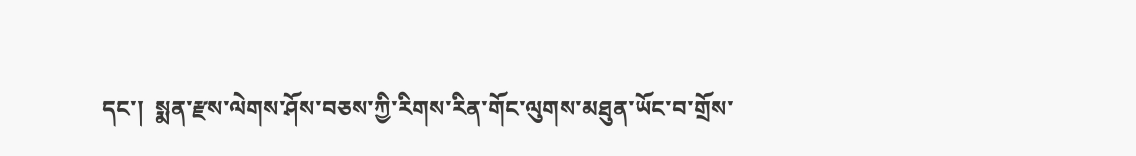དང་།  སྨན་རྫས་ལེགས་ཤོས་བཅས་ཀྱི་རིགས་རིན་གོང་ལུགས་མཐུན་ཡོང་བ་གྲོས་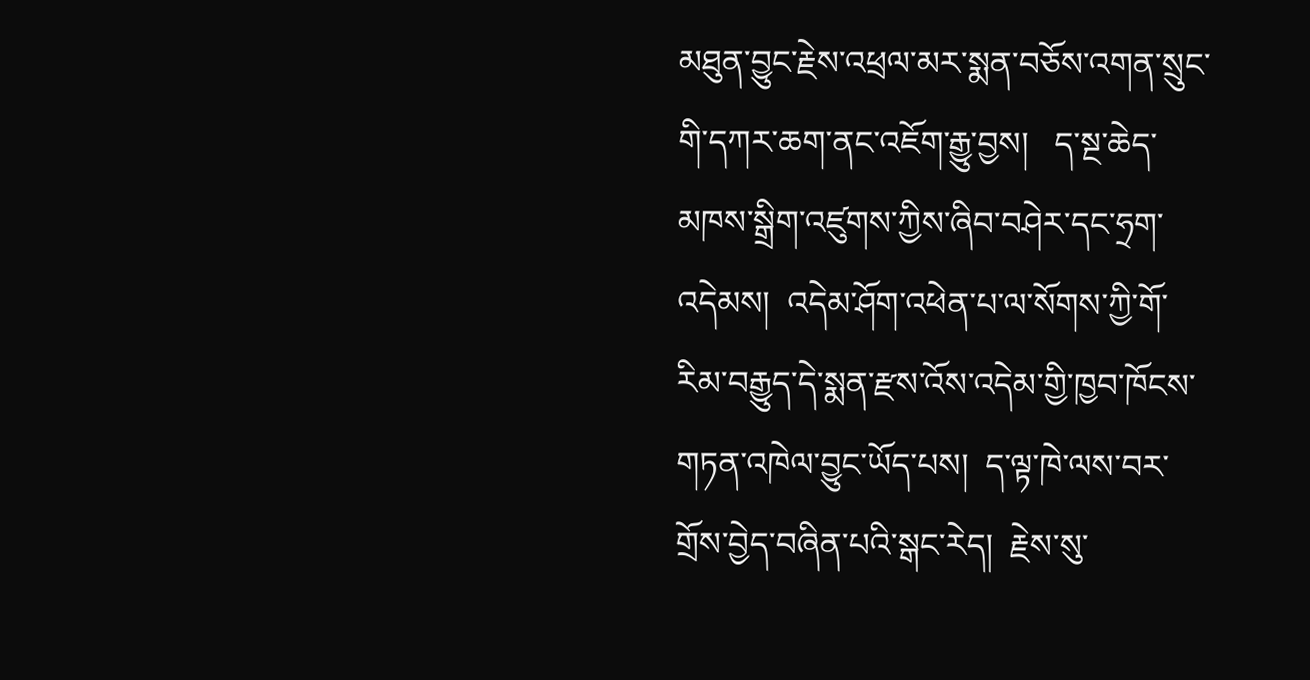མཐུན་བྱུང་རྗེས་འཕྲལ་མར་སྨན་བཅོས་འགན་སྲུང་གི་དཀར་ཆག་ནང་འཇོག་རྒྱུ་བྱས།   ད་སྔ་ཆེད་མཁས་སྒྲིག་འཛུགས་ཀྱིས་ཞིབ་བཤེར་དང་ཧྲག་འདེམས།  འདེམ་ཤོག་འཕེན་པ་ལ་སོགས་ཀྱི་གོ་རིམ་བརྒྱུད་དེ་སྨན་རྫས་འོས་འདེམ་གྱི་ཁྱབ་ཁོངས་གཏན་འཁེལ་བྱུང་ཡོད་པས།  ད་ལྟ་ཁེ་ལས་བར་གྲོས་བྱེད་བཞིན་པའི་སྒང་རེད།  རྗེས་སུ་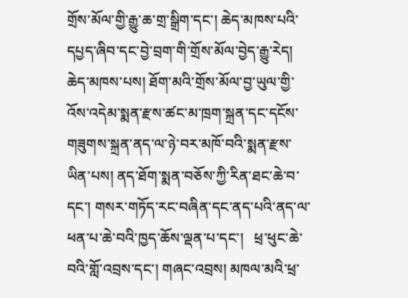གྲོས་མོལ་གྱི་རྒྱུ་ཆ་གྲ་སྒྲིག་དང་། ཆེད་མཁས་པའི་དཔྱད་ཞིབ་དང་བྱེ་བྲག་གི་གྲོས་མོལ་བྱེད་རྒྱུ་རེད།  ཆེད་མཁས་པས། ཐོག་མའི་གྲོས་མོལ་བྱ་ཡུལ་གྱི་འོས་འདེམ་སྨན་རྫས་ཚང་མ་ཁྲག་སྐྲན་དང་དངོས་གཟུགས་སྐྲན་ནད་ལ་ཉེ་བར་མཁོ་བའི་སྨན་རྫས་ཡིན་པས། ནད་ཐོག་སྨན་བཅོས་ཀྱི་རིན་ཐང་ཆེ་བ་དང་། གསར་གཏོད་རང་བཞིན་དང་ནད་པའི་ནད་ལ་ཕན་པ་ཆེ་བའི་ཁྱད་ཆོས་ལྡན་པ་དང་།   ཕྲ་ཕུང་ཆེ་བའི་གློ་འབྲས་དང་། གཞང་འབྲས། མཁལ་མའི་ཕྲ་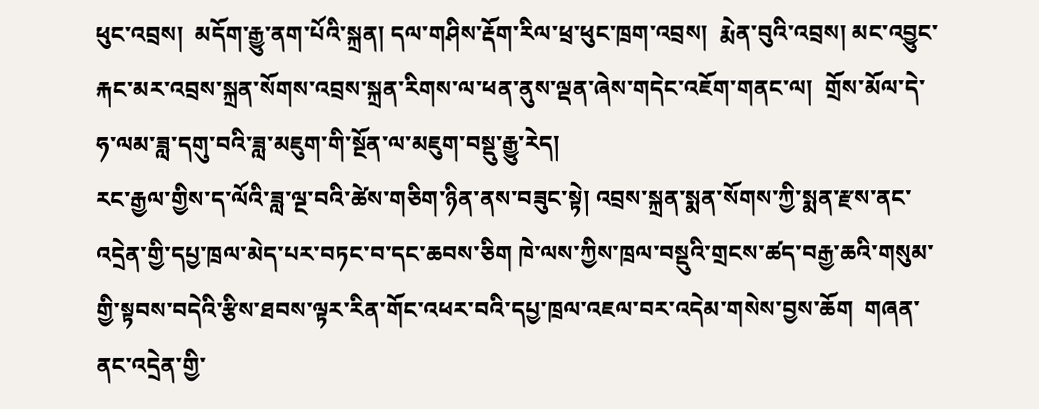ཕུང་འབྲས།  མདོག་རྒྱུ་ནག་པོའི་སྐྲན། དལ་གཤིས་རྡོག་རིལ་ཕྲ་ཕུང་ཁྲག་འབྲས།  རྨེན་བུའི་འབྲས། མང་འབྱུང་རྐང་མར་འབྲས་སྐྲན་སོགས་འབྲས་སྐྲན་རིགས་ལ་ཕན་ནུས་ལྡན་ཞེས་གདེང་འཇོག་གནང་ལ།  གྲོས་མོལ་དེ་ཧ་ལམ་ཟླ་དགུ་བའི་ཟླ་མཇུག་གི་སྔོན་ལ་མཇུག་བསྡུ་རྒྱུ་རེད།
རང་རྒྱལ་གྱིས་ད་ལོའི་ཟླ་ལྔ་བའི་ཚེས་གཅིག་ཉིན་ནས་བཟུང་སྟེ། འབྲས་སྐྲན་སྨན་སོགས་ཀྱི་སྨན་རྫས་ནང་འདྲེན་གྱི་དཔྱ་ཁྲལ་མེད་པར་བཏང་བ་དང་ཆབས་ཅིག ཁེ་ལས་ཀྱིས་ཁྲལ་བསྡུའི་གྲངས་ཚད་བརྒྱ་ཆའི་གསུམ་གྱི་སྟབས་བདེའི་རྩིས་ཐབས་ལྟར་རིན་གོང་འཕར་བའི་དཔྱ་ཁྲལ་འཇལ་བར་འདེམ་གསེས་བྱས་ཆོག  གཞན་ནང་འདྲེན་གྱི་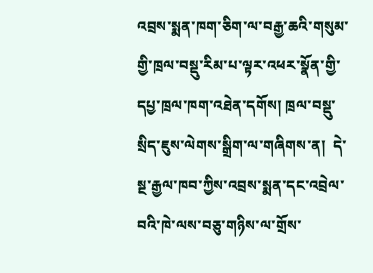འབྲས་སྨན་ཁག་ཅིག་ལ་བརྒྱ་ཆའི་གསུམ་གྱི་ཁྲལ་བསྡུ་རིམ་པ་ལྟར་འཕར་སྣོན་གྱི་དཔྱ་ཁྲལ་ཁག་འཐེན་དགོས། ཁྲལ་བསྡུ་སྲིད་ཇུས་ལེགས་སྒྲིག་ལ་གཞིགས་ན།  དེ་སྔ་རྒྱལ་ཁབ་ཀྱིས་འབྲས་སྨན་དང་འབྲེལ་བའི་ཁེ་ལས་བཅུ་གཉིས་ལ་གྲོས་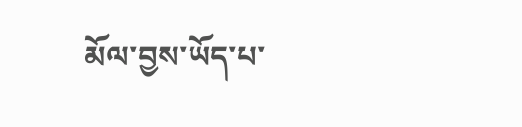མོལ་བྱས་ཡོད་པ་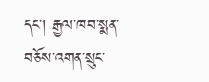དང་། རྒྱལ་ཁབ་སྨན་བཅོས་འགན་སྲུང་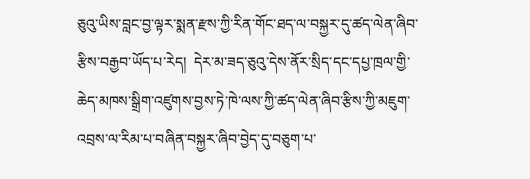ཅུའུ་ཡིས་བླང་བྱ་ལྟར་སྨན་རྫས་ཀྱི་རིན་གོང་ཐད་ལ་བསྐྱར་དུ་ཚད་ལེན་ཞིབ་རྩིས་བརྒྱབ་ཡོད་པ་རེད།  དེར་མ་ཟད་ཅུའུ་དེས་ནོར་སྲིད་དང་དཔྱ་ཁྲལ་གྱི་ཆེད་མཁས་སྒྲིག་འཛུགས་བྱས་ཏེ་ཁེ་ལས་ཀྱི་ཚད་ལེན་ཞིབ་རྩིས་ཀྱི་མཇུག་འབྲས་ལ་རིམ་པ་བཞིན་བསྐྱར་ཞིབ་བྱེད་དུ་བཅུག་པ་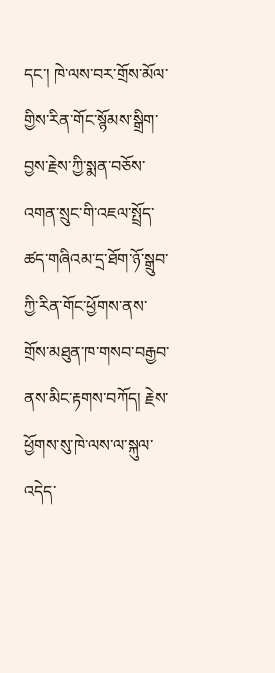དང་། ཁེ་ལས་བར་གྲོས་མོལ་གྱིས་རིན་གོང་སྙོམས་སྒྲིག་བྱས་རྗེས་ཀྱི་སྨན་བཅོས་འགན་སྲུང་གི་འཇལ་སྤྲོད་ཚད་གཞིའམ་དྲ་ཐོག་ཉོ་སྒྲུབ་ཀྱི་རིན་གོང་ཕྱོགས་ནས་གྲོས་མཐུན་ཁ་གསབ་བརྒྱབ་ནས་མིང་རྟགས་བཀོད། རྗེས་ཕྱོགས་སུ་ཁེ་ལས་ལ་སྐུལ་འདེད་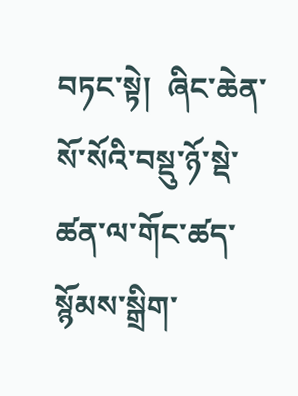བཏང་སྟེ།  ཞིང་ཆེན་སོ་སོའི་བསྡུ་ཉོ་སྡེ་ཚན་ལ་གོང་ཚད་སྙོམས་སྒྲིག་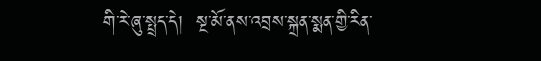གི་རེ་ཞུ་སྤྲད་དེ།  སྔ་མོ་ནས་འབྲས་སྐྲན་སྨན་གྱི་རིན་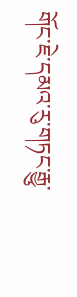གོང་ཇེ་དམའ་རུ་གཏང་རྒྱུ་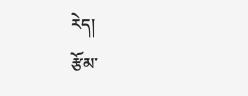རེད།
རྩོམ་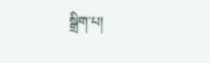སྒྲིག་པ།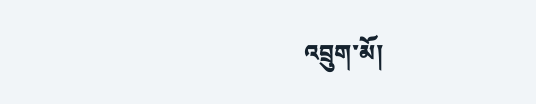འབྲུག་མོ།